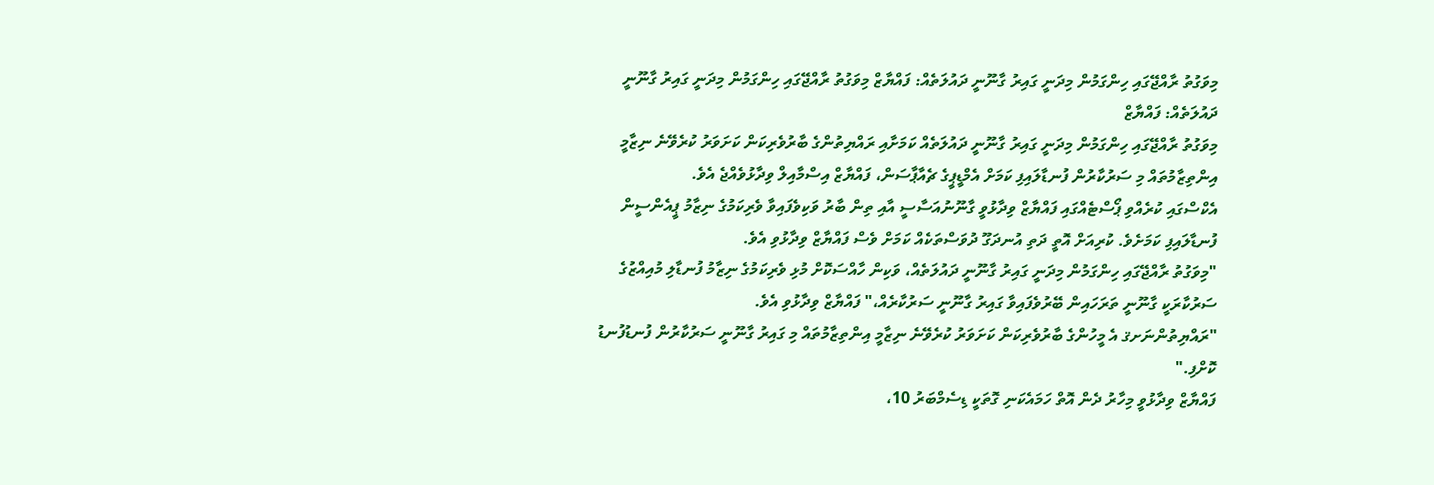މިވަގުތު ރާއްޖޭގައި ހިންގަމުން މިދަނީ ގައިރު ގާނޫނީ ދައުލަތެއް: ފައްޔާޒް މިވަގުތު ރާއްޖޭގައި ހިންގަމުން މިދަނީ ގައިރު ގާނޫނީ ދައުލަތެއް: ފައްޔާޒް
މިވަގުތު ރާއްޖޭގައި ހިންގަމުން މިދަނީ ގައިރު ގާނޫނީ ދައުލަތެއް ކަމަށާއި ރައްޔިތުންގެ ބާރުވެރިކަން ކަށަވަރު ކުރެވޭނެ ނިޒާމީ އިންތިޒާމުތައް މި ސަރުކާރުން ފުނޑާލައިފި ކަމަށް އެމްޑީޕީގެ ޗެއާޕާސަން، ފައްޔާޒް އިސްމާއިލް ވިދާޅުވެއްޖެ އެވެ.
އެކްސްގައި ކުރެއްވި ޕޯސްޓެއްގައި ފައްޔާޒް ވިދާޅުވީ ގާނޫނުއަސާސީ އާއި ތިން ބާރު ވަކިވެފައިވާ ވެރިކަމުގެ ނިޒާމު ޕީއެންސީން ފުނޑާލައިފި ކަމަށެވެ. ކުރިއަށް އޮތީ ދަތި އުނދަގޫ ދުވަސްތަކެއް ކަމަށް ވެސް ފައްޔާޒް ވިދާޅުވި އެވެ.
"މިވަގުތު ރާއްޖޭގައި ހިންގަމުން މިދަނީ ގައިރު ގާނޫނީ ދައުލަތެއް، ވަކިން ހާއްސަކޮށް މުޅި ވެރިކަމުގެ ނިޒާމު ފުނޑާލި މުއިއްޒުގެ ސަރުކާރަކީ ގާނޫނީ ތަރަހައިން ބޭރުވެފައިވާ ގައިރު ގާނޫނީ ސަރުކާރެއް،" ފައްޔާޒް ވިދާޅުވި އެވެ.
"ރައްޔިތުންނަށޤ އެ މީހުންގެ ބާރުވެރިކަން ކަށަވަރު ކުރެވޭނެ ނިޒާމީ އިންތިޒާމުތައް މި ގައިރު ގާނޫނީ ސަރުކާރުން ފުނޑުފުނޑު ކޮށްފި."
ފައްޔާޒް ވިދާޅުވީ މިހާރު ދެން އޮތް ހަމައެކަނި ގޮތަކީ ޑިސެމްބަރު 10،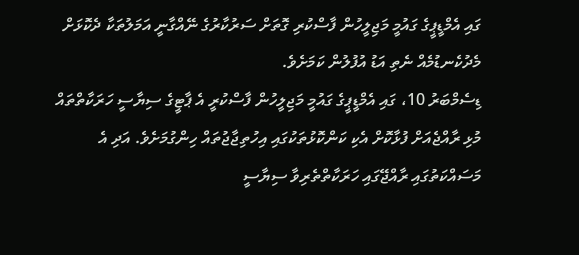ގައި އެމްޑީޕީގެ ގައުމީ މަޖިލީހުން ފާސްކުރި ގޮތަށް ސަރުކާރުގެ ނޭއްގާނީ އަމަލުތަކާ ދެކޮޅަށް މެދުކެނޑުމެއް ނެތި އަޑު އުފުލުން ކަމަށެވެ.
ޑިސެމްބަރު 10، ގައި އެމްޑީޕީގެ ގައުމީ މަޖިލީހުން ފާސްކުރީ އެ ޕާޓީގެ ސިޔާސީ ހަރަކާތްތައް މުޅި ރާއްޖެއަށް ފުޅާކޮށް އެކި ކަންކޮޅުތަކުގައި އިހުތިޖާޖުތައް ހިންގުމަށެވެ. އަދި އެ މަސައްކަތުގައި ރާއްޖޭގައި ހަރަކާތްތެރިވާ ސިޔާސީ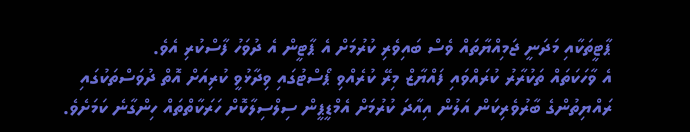ޕާޓީތަކާއި މަދަނީ ޖަމިއްޔާތައް ވެސް ބައިވެރި ކުރުމަށް އެ ޕާޓީން އެ ދުވަހު ފާސްކުރި އެވެ.
އެ ވާހަކަތައް ތަކުރާރު ކުރައްވައި ފައްޔާޒް މިރޭ ކުރެއްވި ޕޯސްޓުގައި ވިދާޅުވީ ކުރިއަށް އޮތް ދުވަސްތަކުގައި ރައްޔިތުންގެ ބާރުވެރިކަން އަލުން އިއާދަ ކުރުމަށް އެމްޑީޕީން ސިލްސިލާކޮށް ހަރަކާތްތައް ހިންގާނެ ކަމަށެވެ.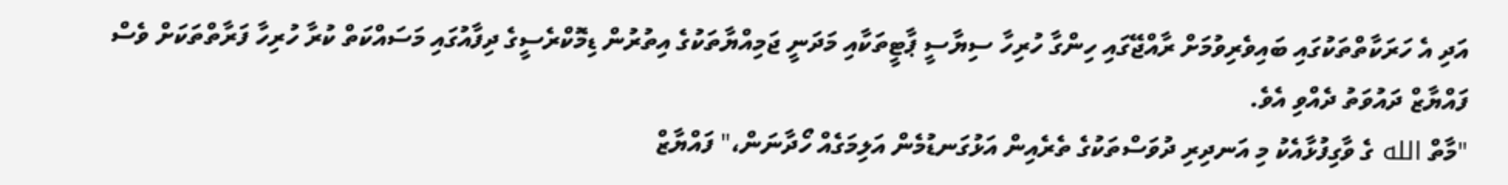އަދި އެ ހަރަކާތްތަކުގައި ބައިވެރިވުމަށް ރާއްޖޭގައި ހިންގާ ހުރިހާ ސިޔާސީ ޕާޓީތަކާއި މަދަނީ ޖަމިއްޔާތަކުގެ އިތުރުން ޑިމޮކްރެސީގެ ދިފާއުގައި މަސައްކަތް ކުރާ ހުރިހާ ފަރާތްތަކަށް ވެސް ފައްޔާޒް ދައުވަތު ދެއްވި އެވެ.
"މާތް الله ގެ ވާގިފުޅާއެކު މި އަނދިރި ދުވަސްތަކުގެ ތެރެއިން އަޅުގަނޑުމެން އަލިމަގެއް ހޯދާނަން،" ފައްޔާޒް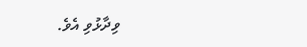ވިދާޅުވި އެވެ.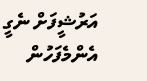އަރުޝީފަށް ނެގީ
އެންމެފަހުން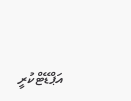އަޕްޑޭޓްކުރީ